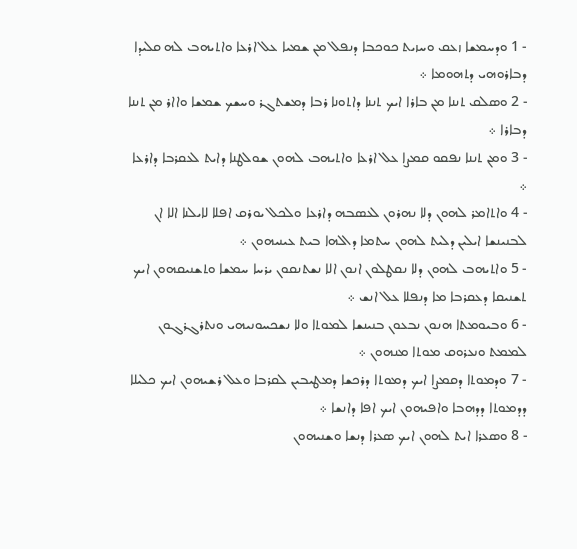- 1 ܘܕܚܡܫܐ ܙܥܩ ܘܚܙܝܬ ܟܘܟܒܐ ܕܢܦܠ ܡܢ ܫܡܝܐ ܥܠ ܐܪܥܐ ܘܐܬܝܗܒ ܠܗ ܩܠܝܕܐ ܕܒܐܪܘܗܝ ܕܬܗܘܡܐ ܀
- 2 ܘܤܠܩ ܬܢܢܐ ܡܢ ܒܐܪܐ ܐܝܟ ܬܢܢܐ ܕܐܬܘܢܐ ܪܒܐ ܕܡܫܬܓܪ ܘܚܫܟ ܫܡܫܐ ܘܐܐܪ ܡܢ ܬܢܢܐ ܕܒܐܪܐ ܀
- 3 ܘܡܢ ܬܢܢܐ ܢܦܩܘ ܩܡܨܐ ܥܠ ܐܪܥܐ ܘܐܬܝܗܒ ܠܗܘܢ ܫܘܠܛܢܐ ܕܐܝܬ ܠܥܩܪܒܐ ܕܐܪܥܐ ܀
- 4 ܘܐܬܐܡܪ ܠܗܘܢ ܕܠܐ ܢܗܪܘܢ ܠܥܤܒܗ ܕܐܪܥܐ ܘܠܟܠ ܝܘܪܩ ܐܦܠܐ ܠܐܝܠܢܐ ܐܠܐ ܐܢ ܠܒܢܝܢܫܐ ܐܝܠܝܢ ܕܠܝܬ ܠܗܘܢ ܚܬܡܐ ܕܐܠܗܐ ܒܝܬ ܥܝܢܝܗܘܢ ܀
- 5 ܘܐܬܝܗܒ ܠܗܘܢ ܕܠܐ ܢܩܛܠܘܢ ܐܢܘܢ ܐܠܐ ܢܫܬܢܩܘܢ ܝܪܚܐ ܚܡܫܐ ܘܬܫܢܝܩܗܘܢ ܐܝܟ ܬܫܢܝܩܐ ܕܥܩܪܒܐ ܡܐ ܕܢܦܠܐ ܥܠ ܐܢܫ ܀
- 6 ܘܒܝܘܡܬܐ ܗܢܘܢ ܢܒܥܘܢ ܒܢܝܢܫܐ ܠܡܘܬܐ ܘܠܐ ܢܫܟܚܘܢܝܗܝ ܘܢܬܪܓܪܓܘܢ ܠܡܡܬ ܘܢܥܪܘܩ ܡܘܬܐ ܡܢܗܘܢ ܀
- 7 ܘܕܡܘܬܐ ܕܩܡܨܐ ܐܝܟ ܕܡܘܬܐ ܕܪܟܫܐ ܕܡܛܝܒܝܢ ܠܩܪܒܐ ܘܥܠ ܪܫܝܗܘܢ ܐܝܟ ܟܠܝܠܐ ܕܕܡܘܬܐ ܕܕܗܒܐ ܘܐܦܝܗܘܢ ܐܝܟ ܐܦܐ ܕܐܢܫܐ ܀
- 8 ܘܤܥܪܐ ܐܝܬ ܠܗܘܢ ܐܝܟ ܤܥܪܐ ܕܢܫܐ ܘܫܢܝܗܘܢ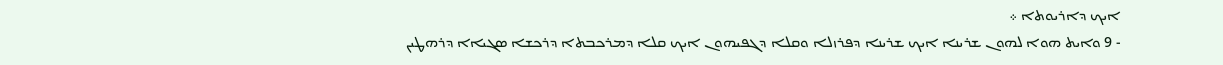ܐܝܟ ܕܐܪܝܘܬܐ ܀
- 9 ܘܐܝܬ ܗܘܐ ܠܗܘܢ ܫܪܝܢܐ ܐܝܟ ܫܪܝܢܐ ܕܦܪܙܠܐ ܘܩܠܐ ܕܓܦܝܗܘܢ ܐܝܟ ܩܠܐ ܕܡܪܟܒܬܐ ܕܪܟܫܐ ܤܓܝܐܐ ܕܪܗܛܝܢ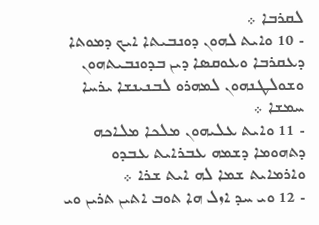ܠܩܪܒܐ ܀
- 10 ܘܐܝܬ ܠܗܘܢ ܕܘܢܒܝܬܐ ܐܝܟ ܕܡܘܬܐ ܕܥܩܪܒܐ ܘܥܘܩܤܐ ܕܝܢ ܒܕܘܢܒܝܬܗܘܢ ܘܫܘܠܛܢܗܘܢ ܠܡܗܪܘ ܠܒܢܝܢܫܐ ܝܪܚܐ ܚܡܫܐ ܀
- 11 ܘܐܝܬ ܥܠܝܗܘܢ ܡܠܟܐ ܡܠܐܟܗ ܕܬܗܘܡܐ ܕܫܡܗ ܥܒܪܐܝܬ ܥܒܕܘ ܘܐܪܡܐܝܬ ܫܡܐ ܠܗ ܐܝܬ ܫܪܐ ܀
- 12 ܘܝ ܚܕ ܐܙܠ ܗܐ ܬܘܒ ܐܬܝܢ ܬܪܝܢ ܘܝ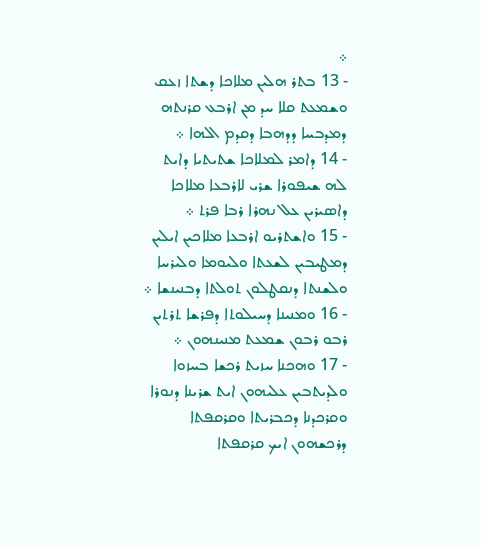܀
- 13 ܒܬܪ ܗܠܝܢ ܡܠܐܟܐ ܕܫܬܐ ܙܥܩ ܘܫܡܥܬ ܩܠܐ ܚܕ ܡܢ ܐܪܒܥ ܩܪܢܬܗ ܕܡܕܒܚܐ ܕܕܗܒܐ ܕܩܕܡ ܐܠܗܐ ܀
- 14 ܕܐܡܪ ܠܡܠܐܟܐ ܫܬܝܬܝܐ ܕܐܝܬ ܠܗ ܫܝܦܘܪܐ ܫܪܝ ܠܐܪܒܥܐ ܡܠܐܟܐ ܕܐܤܝܪܝܢ ܥܠ ܢܗܪܐ ܪܒܐ ܦܪܬ ܀
- 15 ܘܐܫܬܪܝܘ ܐܪܒܥܐ ܡܠܐܟܝܢ ܐܝܠܝܢ ܕܡܛܝܒܝܢ ܠܫܥܬܐ ܘܠܝܘܡܐ ܘܠܝܪܚܐ ܘܠܫܢܬܐ ܕܢܩܛܠܘܢ ܬܘܠܬܐ ܕܒܢܝܢܫܐ ܀
- 16 ܘܡܢܝܢܐ ܕܚܝܠܘܬܐ ܕܦܪܫܐ ܬܪܬܝܢ ܪܒܘ ܪܒܘܢ ܫܡܥܬ ܡܢܝܢܗܘܢ ܀
- 17 ܘܗܟܢܐ ܚܙܝܬ ܪܟܫܐ ܒܚܙܘܐ ܘܠܕܝܬܒܝܢ ܥܠܝܗܘܢ ܐܝܬ ܫܪܝܢܐ ܕܢܘܪܐ ܘܩܪܟܕܢܐ ܕܟܒܪܝܬܐ ܘܩܪܩܦܬܐ ܕܪܟܫܗܘܢ ܐܝܟ ܩܪܩܦܬܐ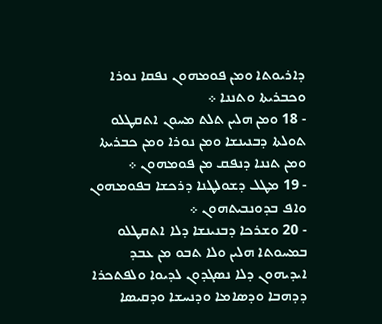ܕܐܪܝܘܬܐ ܘܡܢ ܦܘܡܗܘܢ ܢܦܩܐ ܢܘܪܐ ܘܟܒܪܝܬܐ ܘܬܢܢܐ ܀
- 18 ܘܡܢ ܗܠܝܢ ܬܠܬ ܡܚܘܢ ܐܬܩܛܠܘ ܬܘܠܬܐ ܕܒܢܝܢܫܐ ܘܡܢ ܢܘܪܐ ܘܡܢ ܟܒܪܝܬܐ ܘܡܢ ܬܢܢܐ ܕܢܦܩ ܡܢ ܦܘܡܗܘܢ ܀
- 19 ܡܛܠ ܕܫܘܠܛܢܐ ܕܪܟܫܐ ܒܦܘܡܗܘܢ ܘܐܦ ܒܕܘܢܒܝܬܗܘܢ ܀
- 20 ܘܫܪܟܐ ܕܒܢܝܢܫܐ ܕܠܐ ܐܬܩܛܠܘ ܒܡܚܘܬܐ ܗܠܝܢ ܘܠܐ ܬܒܘ ܡܢ ܥܒܕ ܐܝܕܝܗܘܢ ܕܠܐ ܢܤܓܕܘܢ ܠܕܝܘܐ ܘܠܦܬܟܪܐ ܕܕܗܒܐ ܘܕܤܐܡܐ ܘܕܢܚܫܐ ܘܕܩܝܤܐ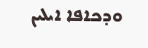ܘܕܟܐܦܐ ܐܝܠܝܢ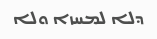ܕܠܐ ܠܡܚܙܐ ܘܠܐ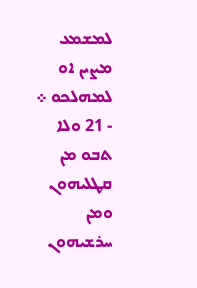ܠܡܫܡܥ ܡܨܝܢ ܐܘ ܠܡܗܠܟܘ ܀
- 21 ܘܠܐ ܬܒܘ ܡܢ ܩܛܠܝܗܘܢ ܘܡܢ ܚܪܫܝܗܘܢ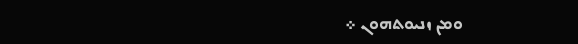ܘܡܢ ܙܢܝܘܬܗܘܢ ܀